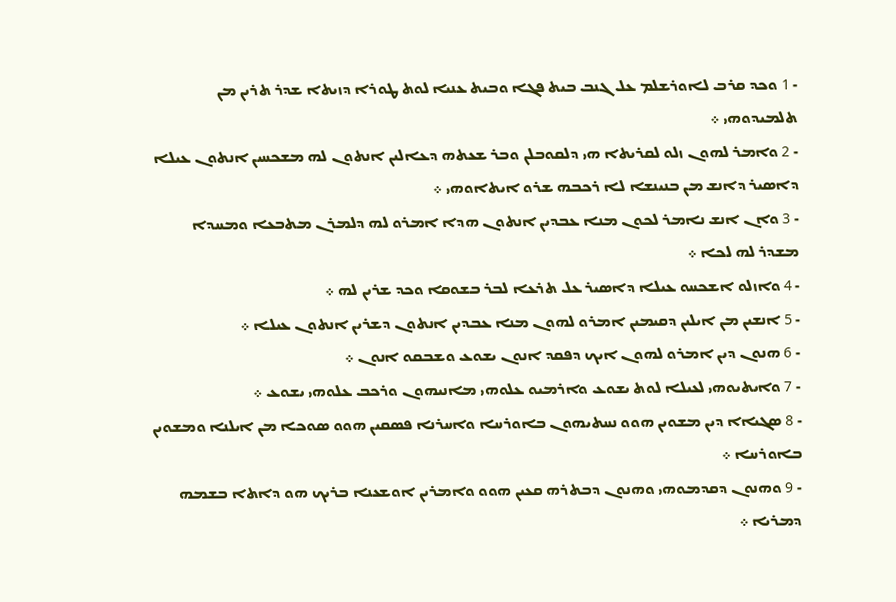- 1 ܘܟܕ ܩܪܒ ܠܐܘܪܫܠܡ ܥܠ ܓܢܒ ܒܝܬ ܦܓܐ ܘܒܝܬ ܥܢܝܐ ܠܘܬ ܛܘܪܐ ܕܙܝܬܐ ܫܕܪ ܬܪܝܢ ܡܢ ܬܠܡܝܕܘܗܝ ܀
- 2 ܘܐܡܪ ܠܗܘܢ ܙܠܘ ܠܩܪܝܬܐ ܗܝ ܕܠܩܘܒܠܢ ܘܒܪ ܫܥܬܗ ܕܥܐܠܝܢ ܐܢܬܘܢ ܠܗ ܡܫܟܚܝܢ ܐܢܬܘܢ ܥܝܠܐ ܕܐܤܝܪ ܕܐܢܫ ܡܢ ܒܢܝܢܫܐ ܠܐ ܪܟܒܗ ܫܪܘ ܐܝܬܐܘܗܝ ܀
- 3 ܘܐܢ ܐܢܫ ܢܐܡܪ ܠܟܘܢ ܡܢܐ ܥܒܕܝܢ ܐܢܬܘܢ ܗܕܐ ܐܡܪܘ ܠܗ ܕܠܡܪܢ ܡܬܒܥܐ ܘܡܚܕܐ ܡܫܕܪ ܠܗ ܠܟܐ ܀
- 4 ܘܐܙܠܘ ܐܫܟܚܘ ܥܝܠܐ ܕܐܤܝܪ ܥܠ ܬܪܥܐ ܠܒܪ ܒܫܘܩܐ ܘܟܕ ܫܪܝܢ ܠܗ ܀
- 5 ܐܢܫܝܢ ܡܢ ܐܝܠܝܢ ܕܩܝܡܝܢ ܐܡܪܘ ܠܗܘܢ ܡܢܐ ܥܒܕܝܢ ܐܢܬܘܢ ܕܫܪܝܢ ܐܢܬܘܢ ܥܝܠܐ ܀
- 6 ܗܢܘܢ ܕܝܢ ܐܡܪܘ ܠܗܘܢ ܐܝܟ ܕܦܩܕ ܐܢܘܢ ܝܫܘܥ ܘܫܒܩܘ ܐܢܘܢ ܀
- 7 ܘܐܝܬܝܘܗܝ ܠܥܝܠܐ ܠܘܬ ܝܫܘܥ ܘܐܪܡܝܘ ܥܠܘܗܝ ܡܐܢܝܗܘܢ ܘܪܟܒ ܥܠܘܗܝ ܝܫܘܥ ܀
- 8 ܤܓܝܐܐ ܕܝܢ ܡܫܘܝܢ ܗܘܘ ܢܚܬܝܗܘܢ ܒܐܘܪܚܐ ܘܐܚܪܢܐ ܦܤܩܝܢ ܗܘܘ ܤܘܟܐ ܡܢ ܐܝܠܢܐ ܘܡܫܘܝܢ ܒܐܘܪܚܐ ܀
- 9 ܘܗܢܘܢ ܕܩܕܡܘܗܝ ܘܗܢܘܢ ܕܒܬܪܗ ܩܥܝܢ ܗܘܘ ܘܐܡܪܝܢ ܐܘܫܥܢܐ ܒܪܝܟ ܗܘ ܕܐܬܐ ܒܫܡܗ ܕܡܪܝܐ ܀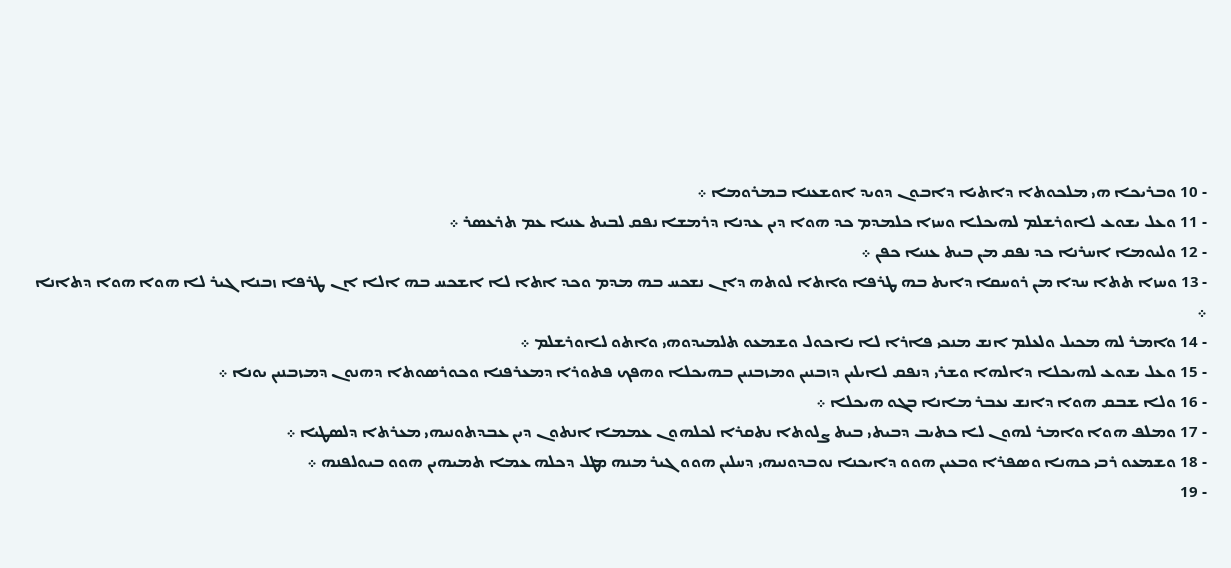- 10 ܘܒܪܝܟܐ ܗܝ ܡܠܟܘܬܐ ܕܐܬܝܐ ܕܐܒܘܢ ܕܘܝܕ ܐܘܫܥܢܐ ܒܡܪܘܡܐ ܀
- 11 ܘܥܠ ܝܫܘܥ ܠܐܘܪܫܠܡ ܠܗܝܟܠܐ ܘܚܙܐ ܟܠܡܕܡ ܟܕ ܗܘܐ ܕܝܢ ܥܕܢܐ ܕܪܡܫܐ ܢܦܩ ܠܒܝܬ ܥܢܝܐ ܥܡ ܬܪܥܤܪ ܀
- 12 ܘܠܝܘܡܐ ܐܚܪܢܐ ܟܕ ܢܦܩ ܡܢ ܒܝܬ ܥܢܝܐ ܟܦܢ ܀
- 13 ܘܚܙܐ ܬܬܐ ܚܕܐ ܡܢ ܪܘܚܩܐ ܕܐܝܬ ܒܗ ܛܪܦܐ ܘܐܬܐ ܠܘܬܗ ܕܐܢ ܢܫܟܚ ܒܗ ܡܕܡ ܘܟܕ ܐܬܐ ܠܐ ܐܫܟܚ ܒܗ ܐܠܐ ܐܢ ܛܪܦܐ ܙܒܢܐ ܓܝܪ ܠܐ ܗܘܐ ܗܘܐ ܕܬܐܢܐ ܀
- 14 ܘܐܡܪ ܠܗ ܡܟܝܠ ܘܠܥܠܡ ܐܢܫ ܡܢܟܝ ܦܐܪܐ ܠܐ ܢܐܟܘܠ ܘܫܡܥܘ ܬܠܡܝܕܘܗܝ ܘܐܬܘ ܠܐܘܪܫܠܡ ܀
- 15 ܘܥܠ ܝܫܘܥ ܠܗܝܟܠܐ ܕܐܠܗܐ ܘܫܪܝ ܕܢܦܩ ܠܐܝܠܝܢ ܕܙܒܢܝܢ ܘܡܙܒܢܝܢ ܒܗܝܟܠܐ ܘܗܦܟ ܦܬܘܪܐ ܕܡܥܪܦܢܐ ܘܟܘܪܤܘܬܐ ܕܗܢܘܢ ܕܡܙܒܢܝܢ ܝܘܢܐ ܀
- 16 ܘܠܐ ܫܒܩ ܗܘܐ ܕܐܢܫ ܢܥܒܪ ܡܐܢܐ ܒܓܘ ܗܝܟܠܐ ܀
- 17 ܘܡܠܦ ܗܘܐ ܘܐܡܪ ܠܗܘܢ ܠܐ ܟܬܝܒ ܕܒܝܬܝ ܒܝܬ ܨܠܘܬܐ ܢܬܩܪܐ ܠܟܠܗܘܢ ܥܡܡܐ ܐܢܬܘܢ ܕܝܢ ܥܒܕܬܘܢܝܗܝ ܡܥܪܬܐ ܕܠܤܛܝܐ ܀
- 18 ܘܫܡܥܘ ܪܒܝ ܟܗܢܐ ܘܤܦܪܐ ܘܒܥܝܢ ܗܘܘ ܕܐܝܟܢܐ ܢܘܒܕܘܢܝܗܝ ܕܚܠܝܢ ܗܘܘ ܓܝܪ ܡܢܗ ܡܛܠ ܕܟܠܗ ܥܡܐ ܬܡܝܗܝܢ ܗܘܘ ܒܝܘܠܦܢܗ ܀
- 19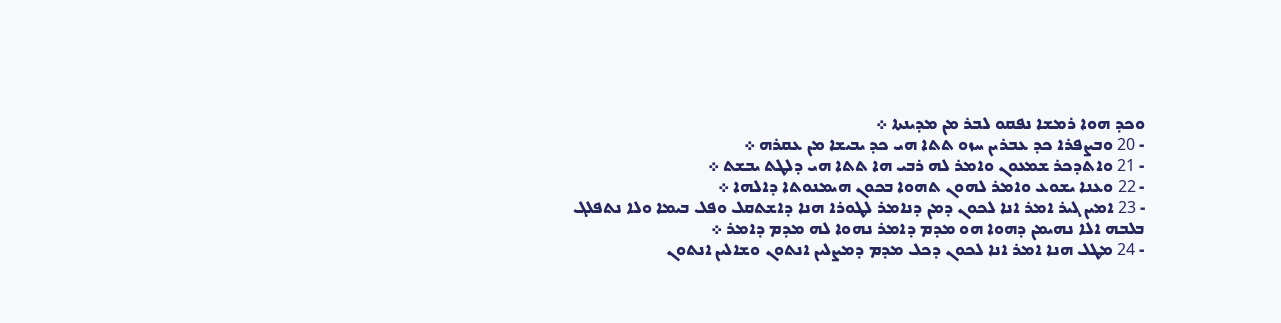ܘܟܕ ܗܘܐ ܪܡܫܐ ܢܦܩܘ ܠܒܪ ܡܢ ܡܕܝܢܬܐ ܀
- 20 ܘܒܨܦܪܐ ܟܕ ܥܒܪܝܢ ܚܙܘ ܬܬܐ ܗܝ ܟܕ ܝܒܝܫܐ ܡܢ ܥܩܪܗ ܀
- 21 ܘܐܬܕܟܪ ܫܡܥܘܢ ܘܐܡܪ ܠܗ ܪܒܝ ܗܐ ܬܬܐ ܗܝ ܕܠܛܬ ܝܒܫܬ ܀
- 22 ܘܥܢܐ ܝܫܘܥ ܘܐܡܪ ܠܗܘܢ ܬܗܘܐ ܒܟܘܢ ܗܝܡܢܘܬܐ ܕܐܠܗܐ ܀
- 23 ܐܡܝܢ ܓܝܪ ܐܡܪ ܐܢܐ ܠܟܘܢ ܕܡܢ ܕܢܐܡܪ ܠܛܘܪܐ ܗܢܐ ܕܐܫܬܩܠ ܘܦܠ ܒܝܡܐ ܘܠܐ ܢܬܦܠܓ ܒܠܒܗ ܐܠܐ ܢܗܝܡܢ ܕܗܘܐ ܗܘ ܡܕܡ ܕܐܡܪ ܢܗܘܐ ܠܗ ܡܕܡ ܕܐܡܪ ܀
- 24 ܡܛܠ ܗܢܐ ܐܡܪ ܐܢܐ ܠܟܘܢ ܕܟܠ ܡܕܡ ܕܡܨܠܝܢ ܐܢܬܘܢ ܘܫܐܠܝܢ ܐܢܬܘܢ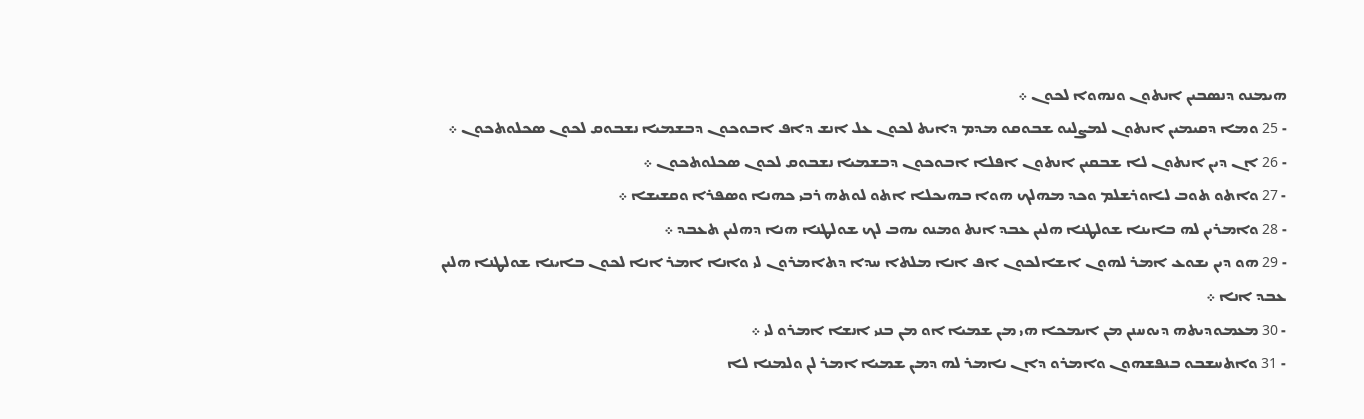ܗܝܡܢܘ ܕܢܤܒܝܢ ܐܢܬܘܢ ܘܢܗܘܐ ܠܟܘܢ ܀
- 25 ܘܡܐ ܕܩܝܡܝܢ ܐܢܬܘܢ ܠܡܨܠܝܘ ܫܒܘܩܘ ܡܕܡ ܕܐܝܬ ܠܟܘܢ ܥܠ ܐܢܫ ܕܐܦ ܐܒܘܟܘܢ ܕܒܫܡܝܐ ܢܫܒܘܩ ܠܟܘܢ ܤܟܠܘܬܟܘܢ ܀
- 26 ܐܢ ܕܝܢ ܐܢܬܘܢ ܠܐ ܫܒܩܝܢ ܐܢܬܘܢ ܐܦܠܐ ܐܒܘܟܘܢ ܕܒܫܡܝܐ ܢܫܒܘܩ ܠܟܘܢ ܤܟܠܘܬܟܘܢ ܀
- 27 ܘܐܬܘ ܬܘܒ ܠܐܘܪܫܠܡ ܘܟܕ ܡܗܠܟ ܗܘܐ ܒܗܝܟܠܐ ܐܬܘ ܠܘܬܗ ܪܒܝ ܟܗܢܐ ܘܤܦܪܐ ܘܩܫܝܫܐ ܀
- 28 ܘܐܡܪܝܢ ܠܗ ܒܐܝܢܐ ܫܘܠܛܢܐ ܗܠܝܢ ܥܒܕ ܐܢܬ ܘܡܢܘ ܝܗܒ ܠܟ ܫܘܠܛܢܐ ܗܢܐ ܕܗܠܝܢ ܬܥܒܕ ܀
- 29 ܗܘ ܕܝܢ ܝܫܘܥ ܐܡܪ ܠܗܘܢ ܐܫܐܠܟܘܢ ܐܦ ܐܢܐ ܡܠܬܐ ܚܕܐ ܕܬܐܡܪܘܢ ܠܝ ܘܐܢܐ ܐܡܪ ܐܢܐ ܠܟܘܢ ܒܐܝܢܐ ܫܘܠܛܢܐ ܗܠܝܢ ܥܒܕ ܐܢܐ ܀
- 30 ܡܥܡܘܕܝܬܗ ܕܝܘܚܢܢ ܡܢ ܐܝܡܟܐ ܗܝ ܡܢ ܫܡܝܐ ܐܘ ܡܢ ܒܢܝ ܐܢܫܐ ܐܡܪܘ ܠܝ ܀
- 31 ܘܐܬܚܫܒܘ ܒܢܦܫܗܘܢ ܘܐܡܪܘ ܕܐܢ ܢܐܡܪ ܠܗ ܕܡܢ ܫܡܝܐ ܐܡܪ ܠܢ ܘܠܡܢܐ ܠܐ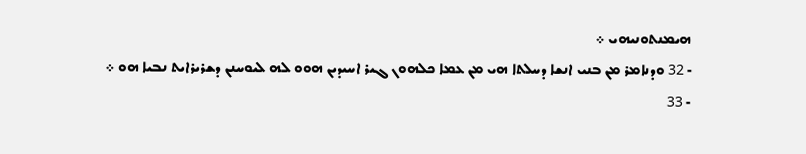ܗܝܡܢܬܘܢܝܗܝ ܀
- 32 ܘܕܢܐܡܪ ܡܢ ܒܢܝ ܐܢܫܐ ܕܚܠܬܐ ܗܝ ܡܢ ܥܡܐ ܟܠܗܘܢ ܓܝܪ ܐܚܝܕܝܢ ܗܘܘ ܠܗ ܠܝܘܚܢܢ ܕܫܪܝܪܐܝܬ ܢܒܝܐ ܗܘ ܀
- 33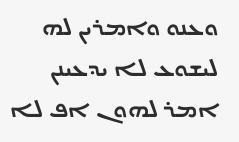ܘܥܢܘ ܘܐܡܪܝܢ ܠܗ ܠܝܫܘܥ ܠܐ ܝܕܥܝܢܢ ܐܡܪ ܠܗܘܢ ܐܦ ܠܐ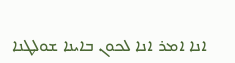ܐܢܐ ܐܡܪ ܐܢܐ ܠܟܘܢ ܒܐܝܢܐ ܫܘܠܛܢܐ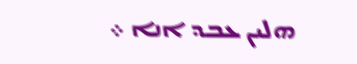ܗܠܝܢ ܥܒܕ ܐܢܐ ܀